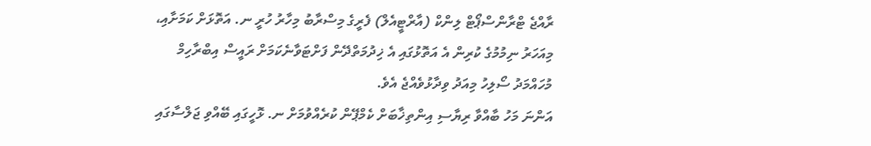ރާއްޖެ ޓްރާންސްޕޯޓް ލިންކް (އާރްޓީއެލް) ފެރީގެ މިސްރާބު މިހާރު ހުރީ ނ. އަތޮޅަށް ކަމަށާއި، މިއަހަރު ނިމުމުގެ ކުރިން އެ އަތޮޅުގައި އެ ޚިދުމަތްދޭން ފަށްޓަވާނެކަމަށް ރައީސް އިބްރާހިމް މުހައްމަދު ސޯލިހު މިއަދު ވިދާޅުވެއްޖެ އެވެ.
އަންނަ މަހު ބާއްވާ ރިޔާސި އިންތިޚާބަށް ކެމްޕޭން ކުރެއްވުމަށް ނ. ޅޮހީގައި ބޭއްވި ޖަލްސާގައި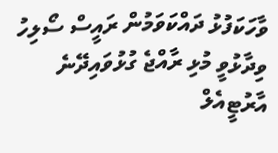ވާހަކަފުޅު ދައްކަވަމުން ރައީސް ސޯލިހު ވިދާޅުވީ މުޅި ރާއްޖެ ގުޅުވައިދޭނެ އާރުޓީއެލް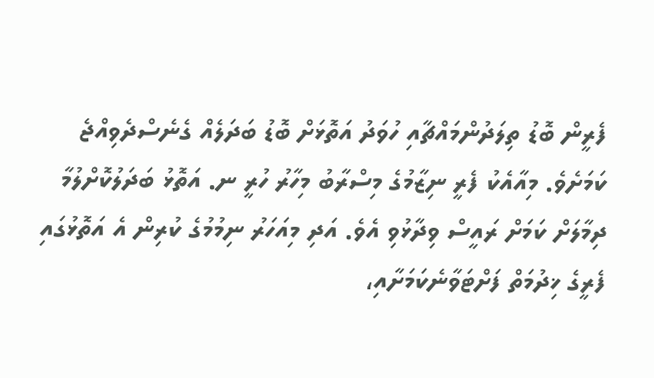ފެރީން ބޮޑު ތިލަދުންމައްޗާއި ހުވަދު އަތޮޅަށް ބޮޑު ބަދަލެއް ގެނެސްދެވިއްޖެ ކަމަށެވެ. މިއާއެކު ފެރީ ނިޒާމުގެ މިސްރާބު މިހާރު ހުރީ ނ. އަތޮޅު ބަދަލުކޮށްލުމާ ދިމާލަށް ކަމަށް ރައީސް ވިދާޅުވި އެވެ. އަދި މިއަހަރު ނިމުމުގެ ކުރިން އެ އަތޮޅުގައި ފެރީގެ ޚިދުމަތް ފަށްޓަވާނެކަމަށާއި،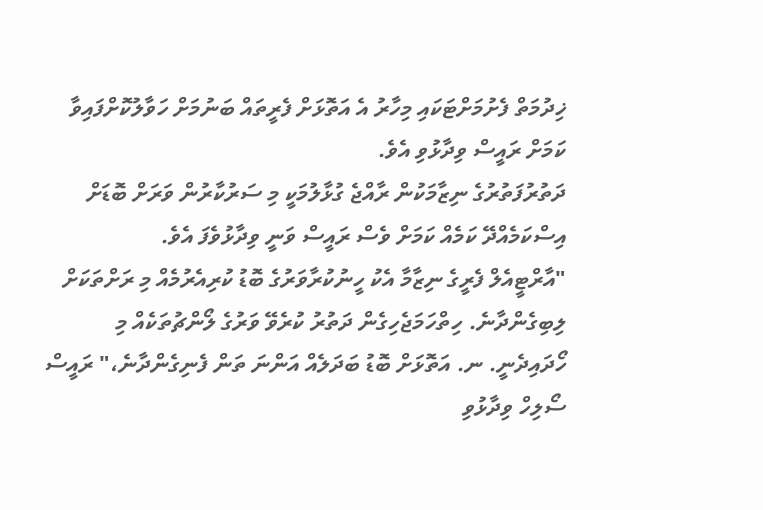ޚިދުމަތް ފެށުމަށްޓަކައި މިހާރު އެ އަތޮޅަށް ފެރީތައް ބަނުމަށް ހަވާލުކޮށްފައިވާ ކަމަށް ރައީސް ވިދާޅުވި އެވެ.
ދަތުރުފަތުރުގެ ނިޒާމަކުން ރާއްޖެ ގުޅާލުމަކީ މި ސަރުކާރުން ވަރަށް ބޮޑަށް އިސްކަމެއްދޭ ކަމެއް ކަމަށް ވެސް ރައީސް ވަނީ ވިދާޅުވެފަ އެވެ.
"އާރްޓީއެލް ފެރީގެ ނިޒާމާ އެކު ހީނުކުރާވަރުގެ ބޮޑު ކުރިއެރުމެއް މި ރަށްތަކަށް ލިބިގެންދާނެ. ހިތްހަމަޖެހިގެން ދަތުރު ކުރެވޭ ވަރުގެ ލޯންޗުތަކެއް މި ހޯދައިދެނީ. ނ. އަތޮޅަށް ބޮޑު ބަދަލެއް އަންނަ ތަން ފެނިގެންދާނެ،" ރައީސް ސޯލިހް ވިދާޅުވި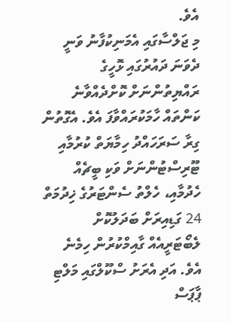އެވެ.
މި ޖަލްސާގައި އެމަނިކުފާނު ވަނީ ދެވަނަ ދައުރުގައި ޅޮހީގެ ރައްޔިތުންނަށް ކޮށްދެއްވާނެ ކަންތައް ހާމަކުރައްވާފަ އެވެ. އެގޮތުން ގިރާ ސަރަހައްދު ހިމާޔަތް ކުރުމާއި ޓޫރިސްޓުންނަށް ވަކި ބީޗެއް ހެދުމާއި، ހެލްތު ސެންޓަރުގެ ޚިދުމަތް 24 ގަޑިއިރަށް ބަދަލުކޮށް ލެބޯޓަރީއެއް ގާއިމްކުރުން ހިމެނެ އެވެ. އަދި އެރަށު ސްކޫލްގައި މަލްޓި ޕާޕަސް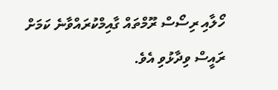ހޯލާއި ރިސޯސް ރޫމްތައް ގާއިމްކުރައްވާނެ ކަމަށް ރައީސް ވިދާޅުވި އެވެ.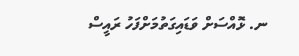ނ. ޅޮއްސަށް ވަޑައިގަތުމަށްފަހު ރައީސް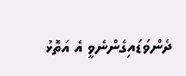ދެންވަޑައިގެންނެވީ އެ އަތޮޅު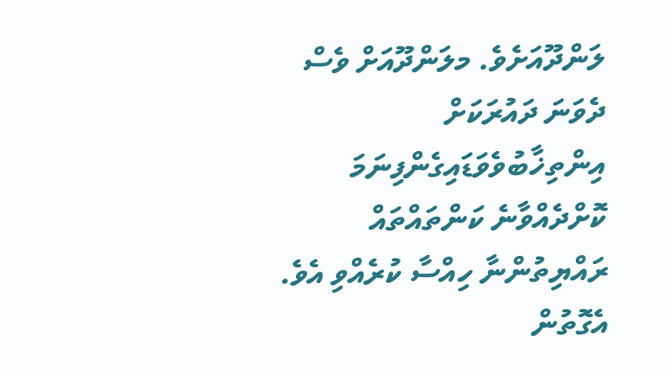ލަންދޫއަށެވެ. މލަންދޫއަށް ވެސް ދެވަނަ ދައުރަކަށް އިންތިޚާބުވެވަޑައިގެންފިނަމަ ކޮށްދެއްވާނެ ކަންތައްތައް ރައްޔިތުންނާ ހިއްސާ ކުރެއްވި އެވެ. އެގޮތުން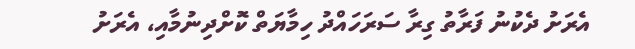އެރަށު ދެކުނު ފަރާތު ގިރާ ސަރަހައްދު ހިމާޔަތް ކޮށްދިނުމާއި، އެރަށު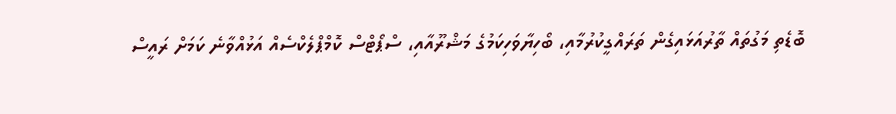ބޮޑެތި މަގުތައް ތާރުއަޅައިގެން ތަރައްގީކުރުމާއި، ބޯހިޔާވަހިކަމުގެ މަޝްރޫއާއި، ސްޕޯޓްސް ކޮމްޕްލެކްސެއް އަޅުއްވާނެ ކަމަށް ރައީސް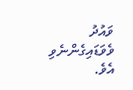ވައުދު ވެވަޑައިގެންނެވި އެވެ.